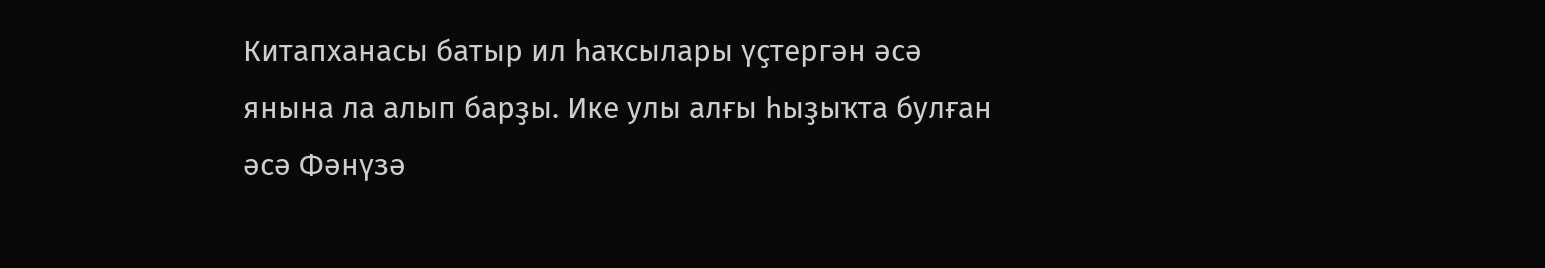Китапханасы батыр ил һаҡсылары үҫтергән әсә янына ла алып барҙы. Ике улы алғы һыҙыҡта булған әсә Фәнүзә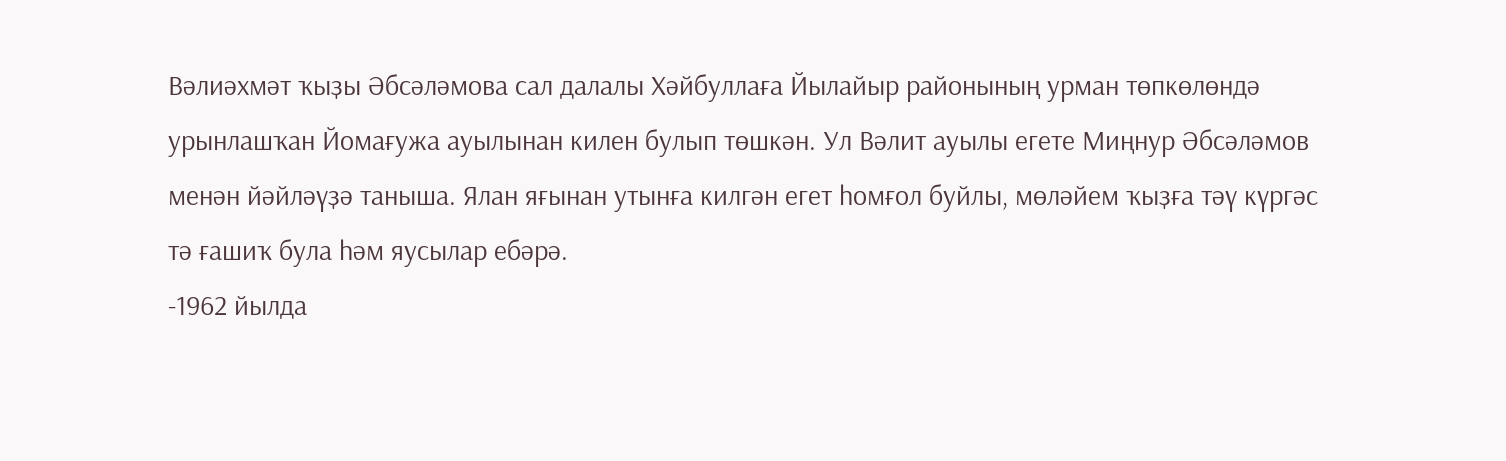Вәлиәхмәт ҡыҙы Әбсәләмова сал далалы Хәйбуллаға Йылайыр районының урман төпкөлөндә урынлашҡан Йомағужа ауылынан килен булып төшкән. Ул Вәлит ауылы егете Миңнур Әбсәләмов менән йәйләүҙә таныша. Ялан яғынан утынға килгән егет һомғол буйлы, мөләйем ҡыҙға тәү күргәс тә ғашиҡ була һәм яусылар ебәрә.
-1962 йылда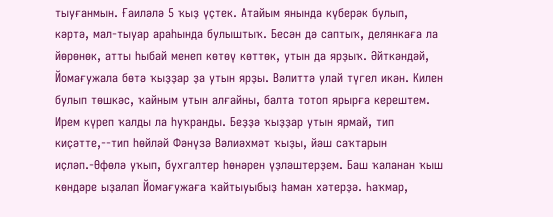тыуғанмын. Ғаиләлә 5 ҡыҙ үҫтек. Атайым янында күберәк булып, кәртә, мал-тыуар араһында булыштыҡ. Бесән дә саптыҡ, делянкаға ла йөрөнөк, атты һыбай менеп көтөү көттөк, утын да ярҙыҡ. Әйткәндәй, Йомағужала бөтә ҡыҙҙар ҙа утын ярҙы. Вәлиттә улай түгел икән. Килен булып төшкәс, ҡайным утын алғайны, балта тотоп ярырға керештем. Ирем күреп ҡалды ла һуҡранды. Беҙҙә ҡыҙҙар утын ярмай, тип киҫәтте,--тип һөйләй Фәнүзә Вәлиәхмәт ҡыҙы, йәш саҡтарын иҫләп.-Өфөлә уҡып, бухгалтер һөнәрен үҙләштерҙем. Баш ҡаланан ҡыш көндәре ыҙалап Йомағужаға ҡайтыуыбыҙ һаман хәтерҙә. Һаҡмар,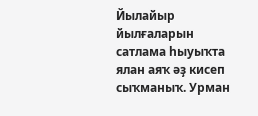Йылайыр йылғаларын сатлама һыуыҡта ялан аяҡ әҙ кисеп сыҡманыҡ. Урман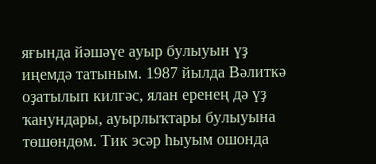яғында йәшәүе ауыр булыуын үҙ иңемдә татыным. 1987 йылда Вәлиткә оҙатылып килгәс, ялан еренең дә үҙ ҡанундары, ауырлыҡтары булыуына төшөндөм. Тик эсәр һыуым ошонда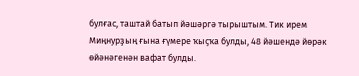булғас, таштай батып йәшәргә тырыштым. Тик ирем Миңнурҙың ғына ғүмере ҡыҫҡа булды, 48 йәшендә йөрәк өйәнәгенән вафат булды.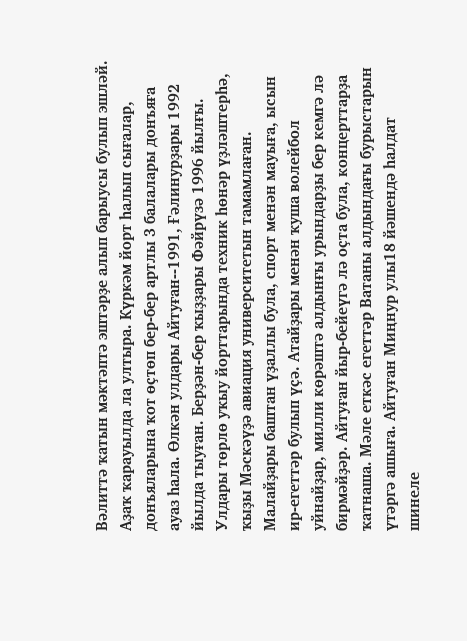Вәлиттә ҡатын мәктәптә эштәрҙе алып барыусы булып эшләй. Аҙаҡ ҡарауылда ла ултыра. Күркәм йорт һалып сығалар, донъяларына ҡот өҫтөп бер-бер артлы 3 балалары донъяға ауаз һала. Өлкән улдары Айтуған--1991, Ғәлинурҙары 1992 йылда тыуған. Берҙән-бер ҡыҙҙары Фәйрүзә 1996 йылғы. Улдары төрлө уҡыу йорттарында техник һөнәр үҙләштерһә, ҡыҙы Мәскәүҙә авиация университетын тамамлаған.
Малайҙары баштан үҙаллы була, спорт менән мауыға, ысын ир-егеттәр булып үҫә. Атайҙары менән ҡуша волейбол уйнайҙар, милли көрәштә алдынғы урындарҙы бер кемгә лә бирмәйҙәр. Айтуған йыр-бейеүгә лә оҫта була, концерттарҙа ҡатнаша. Мәле еткәс егеттәр Ватаны алдындағы бурыстарын үтәргә ашыға. Айтуған Миңнур улы18 йәшендә һалдат шинеле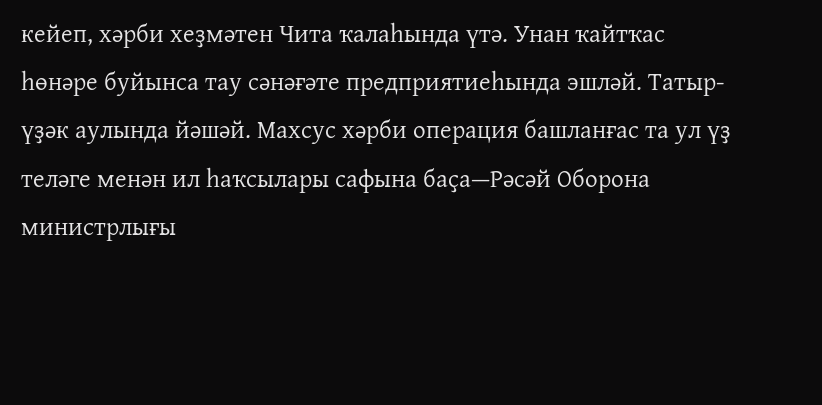кейеп, хәрби хеҙмәтен Чита ҡалаһында үтә. Унан ҡайтҡас һөнәре буйынса тау сәнәғәте предприятиеһында эшләй. Татыр-үҙәк аулында йәшәй. Махсус хәрби операция башланғас та ул үҙ теләге менән ил һаҡсылары сафына баҫа—Рәсәй Оборона министрлығы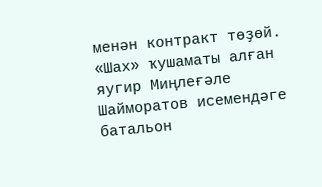менән контракт төҙөй. «Шах» ҡушаматы алған яугир Миңлеғәле Шайморатов исемендәге батальон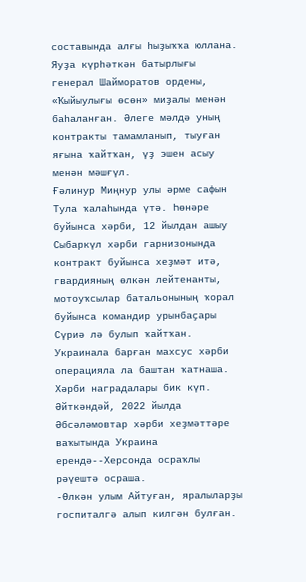составында алғы һыҙыҡҡа юллана. Яуҙа күрһәткән батырлығы генерал Шайморатов ордены, «Ҡыйыулығы өсөн» миҙалы менән баһаланған. Әлеге мәлдә уның контракты тамамланып, тыуған яғына ҡайтҡан, үҙ эшен асыу менән мәшғүл.
Ғәлинур Миңнур улы әрме сафын Тула ҡалаһында үтә. Һөнәре буйынса хәрби, 12 йылдан ашыу Сыбаркүл хәрби гарнизонында контракт буйынса хеҙмәт итә, гвардияның өлкән лейтенанты, мотоуҡсылар батальонының ҡорал буйынса командир урынбаҫары Сүриә лә булып ҡайтҡан. Украинала барған махсус хәрби операцияла ла баштан ҡатнаша. Хәрби наградалары бик күп.
Әйткәндәй, 2022 йылда Әбсәләмовтар хәрби хеҙмәттәре ваҡытында Украина ерендә--Херсонда осраҡлы рәүештә осраша.
-Өлкән улым Айтуған, яралыларҙы госпиталгә алып килгән булған.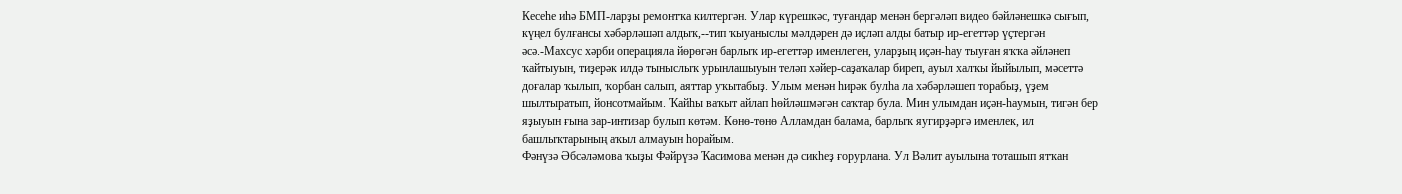Кесеһе иһә БМП-ларҙы ремонтҡа килтергән. Улар күрешкәс, туғандар менән бергәләп видео бәйләнешкә сығып, күңел булғансы хәбәрләшәп алдыҡ,--тип ҡыуаныслы мәлдәрен дә иҫләп алды батыр ир-егеттәр үҫтергән әсә.-Махсус хәрби операцияла йөрөгән барлыҡ ир-егеттәр именлеген, уларҙың иҫән-һау тыуған яҡҡа әйләнеп ҡайтыуын, тиҙерәк илдә тыныслыҡ урынлашыуын теләп хәйер-саҙаҡалар биреп, ауыл халҡы йыйылып, мәсеттә доғалар ҡылып, ҡорбан салып, аяттар уҡытабыҙ. Улым менән һирәк булһа ла хәбәрләшеп торабыҙ, үҙем шылтыратып, йонсотмайым. Ҡайһы ваҡыт айлап һөйләшмәгән саҡтар була. Мин улымдан иҫән-һаумын, тигән бер яҙыуын ғына зар-интизар булып көтәм. Көнө-төнө Алламдан балама, барлыҡ яугирҙәргә именлек, ил башлыҡтарының аҡыл алмауын һорайым.
Фәнүзә Әбсәләмова ҡыҙы Фәйрүзә Ҡасимова менән дә сикһеҙ ғорурлана. Ул Вәлит ауылына тоташып ятҡан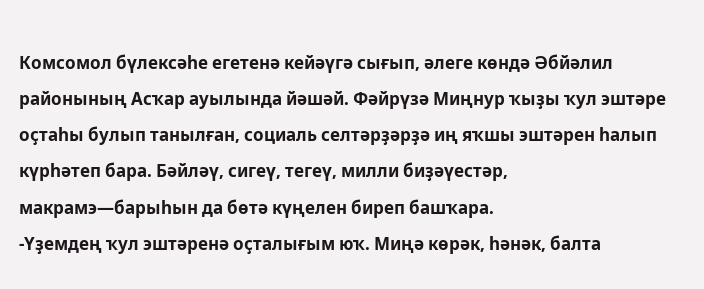Комсомол бүлексәһе егетенә кейәүгә сығып, әлеге көндә Әбйәлил районының Асҡар ауылында йәшәй. Фәйрүзә Миңнур ҡыҙы ҡул эштәре оҫтаһы булып танылған, социаль селтәрҙәрҙә иң яҡшы эштәрен һалып күрһәтеп бара. Бәйләү, сигеү, тегеү, милли биҙәүестәр, макрамэ—барыһын да бөтә күңелен биреп башҡара.
-Үҙемдең ҡул эштәренә оҫталығым юҡ. Миңә көрәк, һәнәк, балта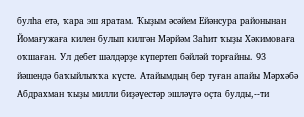булһа етә, ҡара эш яратам. Ҡыҙым әсәйем Ейәнсура районынан Йомағужаға килен булып килгән Мәрйәм Заһит ҡыҙы Хәкимоваға оҡшаған. Ул дебет шәлдәрҙе күпертеп бәйләй торғайны. 93 йәшендә баҡыйлыҡҡа күсте. Атайымдың бер туған апайы Мәрхәбә Абдрахман ҡыҙы милли биҙәүестәр эшләүгә оҫта булды,--ти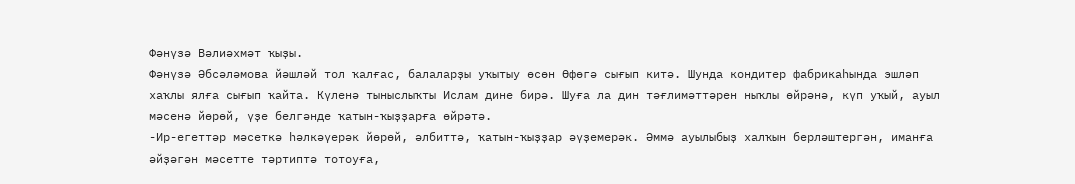Фәнүзә Вәлиәхмәт ҡыҙы.
Фәнүзә Әбсәләмова йәшләй тол ҡалғас, балаларҙы уҡытыу өсөн Өфөгә сығып китә. Шунда кондитер фабрикаһында эшләп хаҡлы ялға сығып ҡайта. Күленә тыныслыҡты Ислам дине бирә. Шуға ла дин тәғлимәттәрен ныҡлы өйрәнә, күп уҡый, ауыл мәсенә йөрөй, үҙе белгәнде ҡатын-ҡыҙҙарға өйрәтә.
-Ир-егеттәр мәсеткә һәлкәүерәк йөрөй, әлбиттә, ҡатын-ҡыҙҙар әүҙемерәк. Әммә ауылыбыҙ халҡын берләштергән, иманға әйҙәгән мәсетте тәртиптә тотоуға,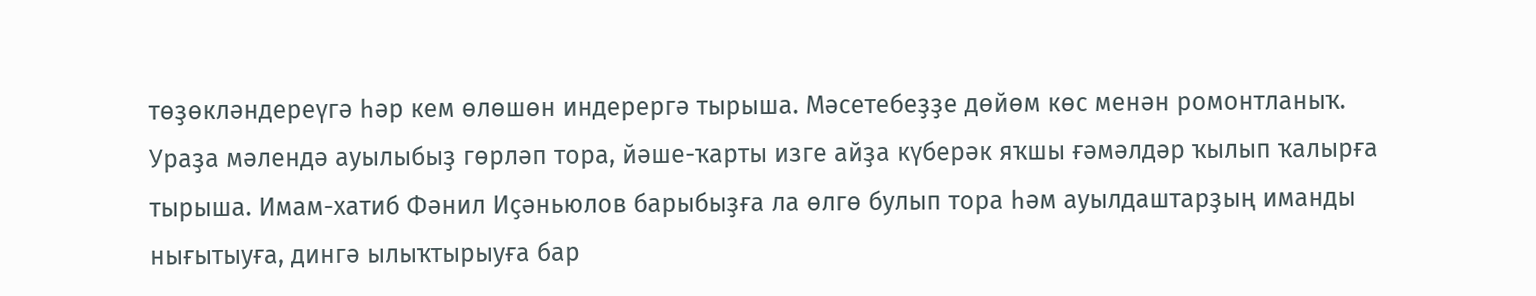төҙөкләндереүгә һәр кем өлөшөн индерергә тырыша. Мәсетебеҙҙе дөйөм көс менән ромонтланыҡ. Ураҙа мәлендә ауылыбыҙ гөрләп тора, йәше-ҡарты изге айҙа күберәк яҡшы ғәмәлдәр ҡылып ҡалырға тырыша. Имам-хатиб Фәнил Иҫәньюлов барыбыҙға ла өлгө булып тора һәм ауылдаштарҙың иманды нығытыуға, дингә ылыҡтырыуға бар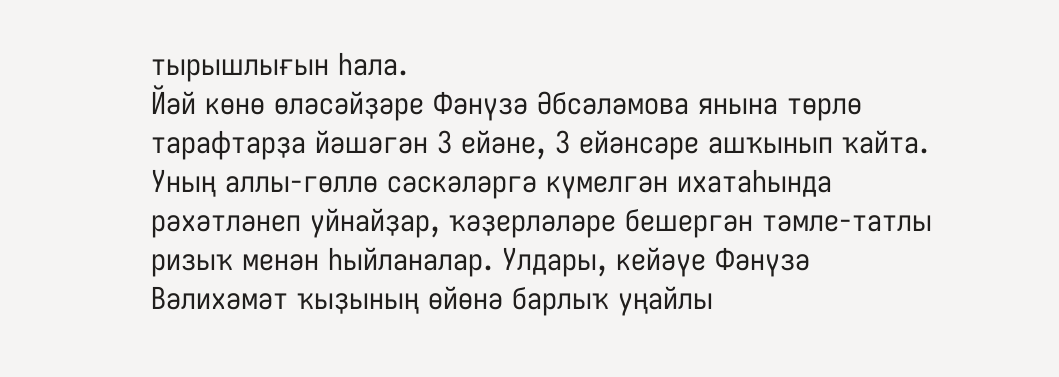тырышлығын һала.
Йәй көнө өләсәйҙәре Фәнүзә Әбсәләмова янына төрлө тарафтарҙа йәшәгән 3 ейәне, 3 ейәнсәре ашҡынып ҡайта. Уның аллы-гөллө сәскәләргә күмелгән ихатаһында рәхәтләнеп уйнайҙар, ҡәҙерләләре бешергән тәмле-татлы ризыҡ менән һыйланалар. Улдары, кейәүе Фәнүзә Вәлихәмәт ҡыҙының өйөнә барлыҡ уңайлы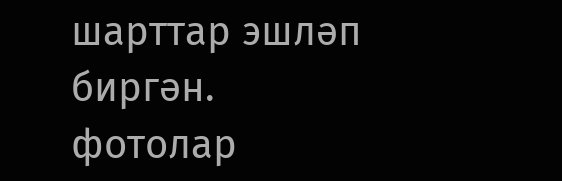шарттар эшләп биргән.
фотолар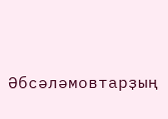Әбсәләмовтарҙың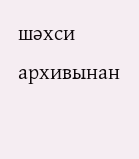шәхси архивынан